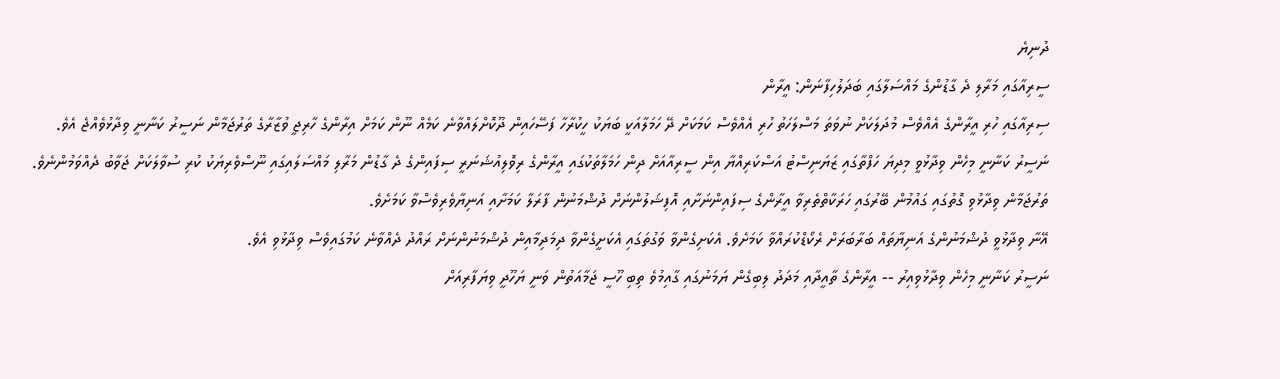ދުނިޔެ
ސީރިއާގައި މަރާލި ދެ ގާޑުންގެ މައްސަލާގައި ބަދަލުހިފާނަން: އީރާން
ސިރިއާގައި ހުރި އީރާންގެ އެއްވެސް މުދަލަކަށް ނުވަތަ މަސްލަހަތު ހުރި އެއްވެސް ކަމަކަށް ދޭ ހަމަލާއަކީ ބަޔަކު ހީކުރާހާ ފަސޭހައިން ދޫކޮށްލައްވާނެ ކަމެއް ނޫން ކަމަށް އިރާންގެ ހާރިޖީ ވުޒާރާގެ ތަރުޖަމާން ނަސީރު ކަނާނީ ވިދާޅުވެއްޖެ އެވެ.
ނަސީރު ކަނާނީ މިހެން ވިދާޅުވީ މިދިޔަ ހަފްތާގައި ޒަޔަނިސްޓު އަސްކަރިއްޔާ އިން ސީރިއާއަށް ދިން ހަމަލާތަކުގައި އީރާންގެ ރިވޮލިއުޝަނަރީ ސިފައިންގެ ދެ ގާޑުން މަރާލި މައްސަލައިގައި ނޫސްވެރިޔަކު ކުރި ސުވާލަކަށް ޖަވާބު ދެއްވަމުންނެވެ.
ތަރުޖަމާން ވިދާޅުވި ގޮތުގައި ގައުމުން ބޭރުގައި ހަރަކާތްތެރިވާ އީރާންގެ ސިފައިންނަށާއި އޮފިޝަލުންނަށް ދުޝްމަނުން ފާރަލާ ކަމަށާއި އަނިޔާވެރިވެސްވާ ކަމަށެވެ.
އޭނާ ވިދާޅުވީ ދުޝްމަނުންގެ އަނިޔާތައް ބަރާބަރަށް ރެކޯޑްކުރައްވާ ކަމަށެވެ. އެކަށިގެންވާ ވަގުތަގައި އެކަށީގެންވާ ދިމަދިމާއިން ދުޝްމަނުންނަށް ރައްދު ދެއްވާނެ ކަމުގައިވެސް ވިދާޅުވި އެވެ.
ނަސީރު ކަނާނީ މިހެން ވިދާޅުވިއިރު -- އީރާންގެ ތާއީދާއި މަދަދު ލިބިގެން ޔަމަނުގައި ގާއިމުވެ ތިބި ހޫސީ ޖަމާއަތުން ވަނީ ޔަހޫދީ ވިޔަފާރިއަށް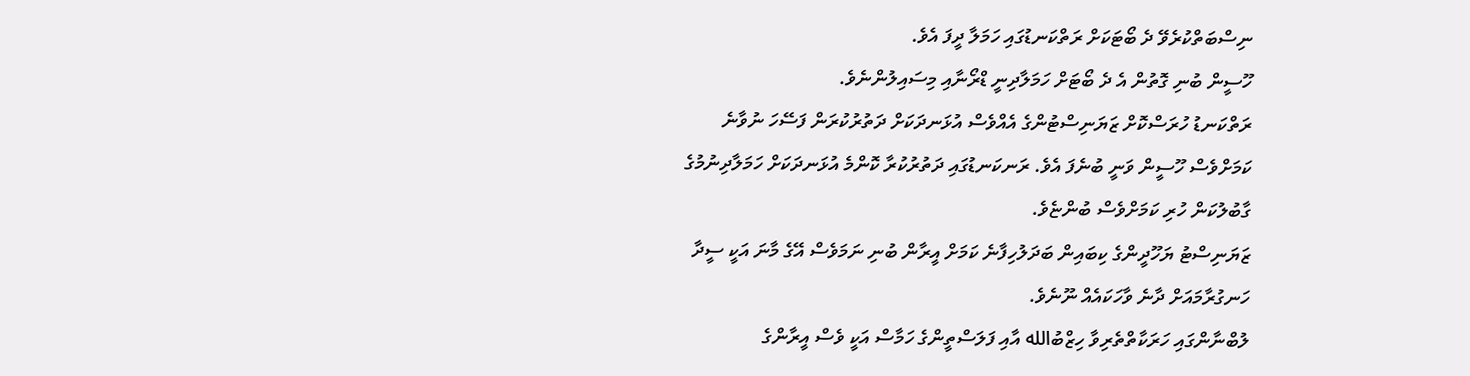ނިސްބަތްކުރެވޭ ދެ ބޯޓަކަށް ރަތްކަނޑުގައި ހަމަލާ ދީފަ އެވެ.
ހޫސީން ބުނި ގޮތުން އެ ދެ ބޯޓަށް ހަމަލާދިނީ ޑްރޯނާއި މިސައިލުންނެވެ.
ރަތްކަނޑު ހުރަސްކޮށް ޒަޔަނިސްޓުންގެ އެއްވެސް އުޅަނދަކަށް ދަތުރުކުރަން ފަސޭހަ ނުވާނެ ކަމަށްވެސް ހޫސީން ވަނީ ބުނެފަ އެވެ. ރަނކަނޑުގައި ދަތުރުކުރާ ކޮންމެ އުޅަނދަކަށް ހަމަލާދިނުމުގެ ގާބުލުކަން ހުރި ކަމަށްވެސް ބުންޏެވެ.
ޒަޔަނިސްޓު ޔަހޫދީންގެ ކިބައިން ބަދަލުހިފާނެ ކަމަށް އީރާން ބުނި ނަމަވެސް އޭގެ މާނަ އަކީ ސީދާ ހަނގުރާމައަށް ދާނެ ވާހަކައެއް ނޫނެވެ.
ލުބްނާންގައި ހަރަކާތްތެރިވާ ހިޒްބުالله އާއި ފަލަސްތީންގެ ހަމާސް އަކީ ވެސް އީރާންގެ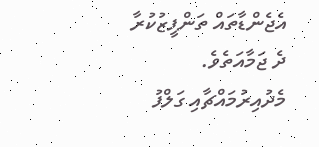އެޖެންޑާތައް ތަންފީޒުކުރާ ދެ ޖަމާއަތެވެ.
މެދުއިރުމައްޗާއި ގަލްފު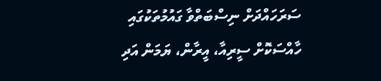ސަރަހައްދަށް ނިސްބަތްވާ ގައުމުތަކުގައި ހާއްސަކޮށް ސީރިއާ، އީރާން، ޔަމަން އަދި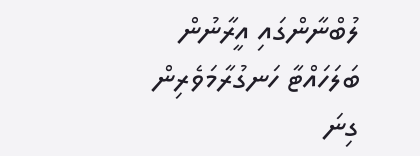ލުބްނާންގައި އީރާނުން ބަލަހައްޓާ ހަނގުރާމަވެރިން ގިނަ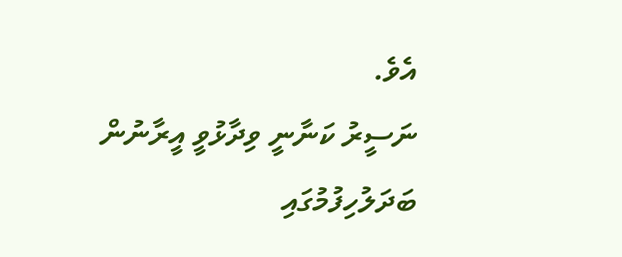އެވެ.
ނަސީރު ކަނާނީ ވިދާޅުވީ އީރާނުން ބަދަލުހިފުމުގައި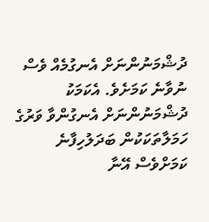ދުޝްމަނުންނަށް އެނގުމެއް ވެސް ނުވާނެ ކަމަށެވެ. އެކަމަކު ދުޝްމަނުންނަށް އެނގުންވާ ވަރުގެ ހަމަލާތަކަކުން ބަދަލުހިފާނެ ކަމަށްވެސް އޭނާ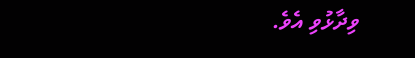ވިދާޅުވި އެވެ.